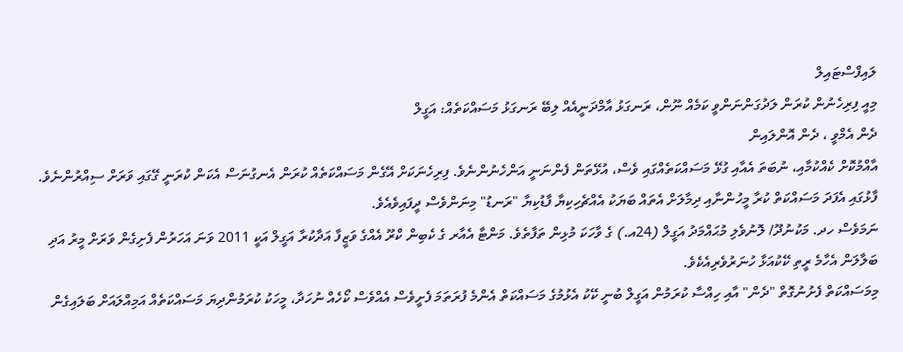ލައިފްސްޓައިލް
މިއީ ފިރިހެނުން ކުރަން ލަދުގަންނަންވީ ކަމެއް ނޫން، ރަނގަޅު އާމްދަނީއެއް ލިބޭ ރަނގަޅު މަސައްކަތެއް: އަގީލް
ދެން އެމްވީ ، ދެން އޮންލައިން
އާއްމުކޮށް ކެއްކުމާއި، ނުބަތަ އެއާއި ގުޅޭ މަސައްކަތެއްގައި ވެސް، އުޅޭތަން ފެންނަނީ އަންހެނުންނެވެ. ފިރިހެނަކަށް އޭގެން މަސައްކަތެއް ކުރަން އެނގުނަސް އެކަން ކުރަނީ ގޭގައި ވަރަށް ސިއްރުންނެވެ. ފާޅުގައި އެފަދަ މަސައްކަތް ކުރާ މީހުންނާއި ދިމާލަށް އެތައް ބަޔަކު އެއްޗެހިކިޔާ ފާޑުކިޔާ "ރަނޑު" މިނަންވެސް ދީފައިވެއެވެ.
ނަމަވެސް ހދ. މަކުނުދޫ/ ލޮނުވެލި މުޙައްމަދު އަގީލް (24އ.) ގެ ވާހަކަ މުޅިން ތަފާތެވެ. މަންޓާ އެއާރ ގެ ކެބިން ކްރޫ އެއްގެ ވަޒީފާ އަދާކުރާ އަގީލް އަކީ 2011 ވަނަ އަހަރުން ފެށިގެން ވަރަށް މީރު އަދި ބަލާލަން އެހާމެ ރީތި ކޭކުއަޅާ ހުނަރުވެރިއެކެވެ.
މިމަސައްކަތް ފެށުނުގޮތް "ދެން" އާއި ހިއްސާ ކުރަމުން އަގީލް ބުނީ ކޭކު އެޅުމުގެ މަސައްކަތް އެންމެ ފުރަތަމަ ފެށީވެސް އެއްވެސް ކޯހެއް ނުހަދާ، މީހަކު ކުރަމުންދިޔަ މަސައްކަތެއް އަމިއްލައަށް ބަލައިގެން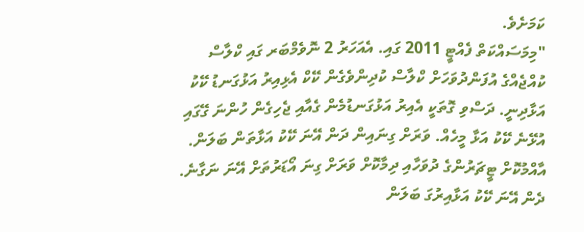ކަމަށެވެ.
"މިމަސައްކަތް ފެއްޓީ 2011 ގައި. އެއަހަރު 2 ނޮވެމްބަރ ގައި ކްލާސް ކުއްޖެއްގެ އުފަންދުވަހަށް ކްލާސް ކުދިންވެގެން ކޭކް އެޅިއިރު އަޅުގަނޑު ކޭކު އަޅާދިނީ. ދަސްވި ގޮތަކީ އެއިރު އަޅުގަނޑުމެން ގެއާއި ޖެހިގެން ހުންނަ ގޭގައި އުޅޭނެ ކޭކު އަޅާ މީހެއް. ވަރަށް ގިނައިން ދަން އޭނަ ކޭކު އަޅާތަން ބަލަން. އާއްމުކޮށް ޓީޗަރުންގެ ދުވަހާއި ދިމާކޮށް ވަރަށް ގިނަ އޯޑަރުތަށް އޭނަ ނަގާނެ. ދެން އޭނަ ކޭކު އަޅާއިރުގަ ބަލަން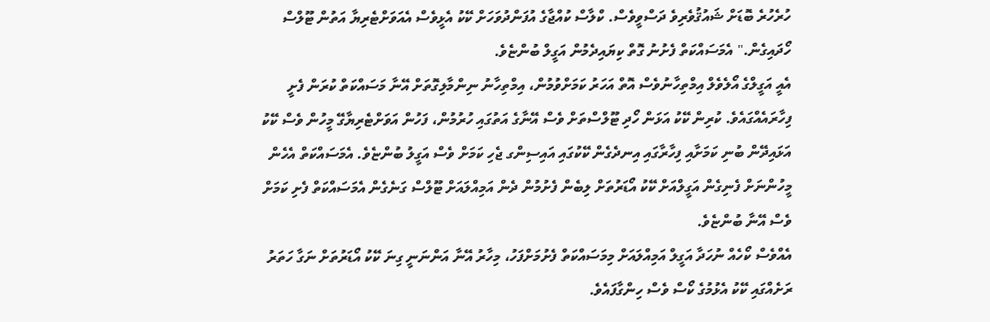ހުރެހުރެ ބޮޑަށް ޝައުޤުވެރިވެ ދަސްވީވެސް. ކްލާސް ކުއްޖާގެ އުފަންދުވަހަށް ކޭކު އެޅީވެސް އެއަވަށްޓެރިޔާ އަތުން ޓޫލްސް ހޯދައިގެން." އެމަސައްކަތް ފެށުނު ގޮތް ކިޔައިދެމުން އަގީލް ބުންޏެވެ.
އެއީ އަގީލްގެ އޯލެވެލް އިމްތިހާނުވެސް އޮތް އަހަރު ކަމަށްވުމުން، އިމްތިހާނު ނިންމާލިގޮތަށް އޭނާ މަސައްކަތް ކުރަން ފެށީ ފިހާރައެއްގައެވެ. ކުރިން ކޭކު އަޅަން ހޯދި ޓޫލްސްތަށް ވެސް އޭނާގެ އަތުގައި ހުރުމުން، ފަހުން އަވަށްޓެރިޔާގޭ މީހުން ވެސް ކޭކު އަޅައިދޭން ބުނި ކަމަށާއި ފިހާރާގައި އިނދެގެން ކޭކުގައި އައިސިންގ ޖެހި ކަމަށް ވެސް އަގީލު ބުންޏެވެ. އެމަސައްކަތް އެހެން މީހުންނަށް ފެނިގެން އަގީލްއަށް ކޭކު އޯޑަރުތަށް ލިބެން ފެށުމުން ދެން އަމިއްލައަށް ޓޫލްސް ގަނެގެން އެމަސައްކަތް ފެށި ކަމަށް ވެސް އޭނާ ބުންޏެވެ.
އެއްވެސް ކޯހެއް ނުހަދާ އަގީލް އަމިއްލައަށް މިމަސައްކަތް ފެށުމަށްފަހު، މިހާރު އޭނާ އަންނަނީ ގިނަ ކޭކު އޯޑަރުތަށް ނަގާ ހަތަރު ރަށެއްގައި ކޭކު އެޅުމުގެ ކޯސް ވެސް ހިންގާފައެވެ.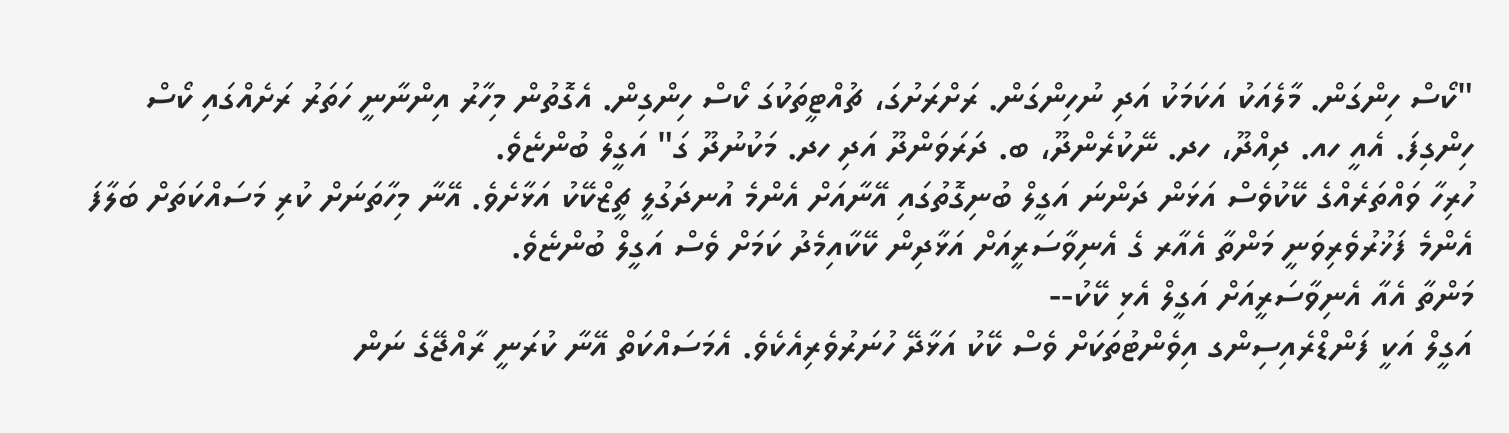"ކޯސް ހިންގަން. މާލެއަކު އަކަމަކު އަދި ނުހިންގަން. ރަށްރަށުގަ، ޗުއްޓީތަކުގަ ކޯސް ހިންގިން. އެގޮތުން މިހާރު އިންނާނީ ހަތަރު ރަށެއްގައި ކޯސް ހިންގިފަ. އެއީ ހއ. ދިއްދޫ، ހދ. ނޭކުރެންދޫ، ބ. ދަރަވަންދޫ އަދި ހދ. މަކުނުދޫ ގަ" އަގީލް ބުންޏެވެ.
ހުރިހާ ވައްތަރެއްގެ ކޭކުވެސް އަޅަން ދަންނަ އަގީލް ބުނިގޮތުގައި އޭނާއަށް އެންމެ އުނދަގުލީ ޗީޒްކޭކު އަޅާށެވެ. އޭނާ މިހާތަނަށް ކުރި މަސައްކަތަށް ބަލާފަ އެންމެ ފަޚުރުވެރިވަނީ މަންތާ އެއާރ ގެ އެނިވާސަރީއަށް އަޅާދިން ކޭކާއިމެދު ކަމަށް ވެސް އަގީލް ބުންޏެވެ.
މަންތާ އެއާ އެނިވާސަރީއަށް އަގީލް އެޅި ކޭކު--
އަގީލް އަކީ ފަންޑްރެއިސިންގ އިވެންޓުތަކަށް ވެސް ކޭކު އަޅާދޭ ހުނަރުވެރިއެކެވެ. އެމަސައްކަތް އޭނާ ކުރަނީ ރާއްޖޭގެ ނަން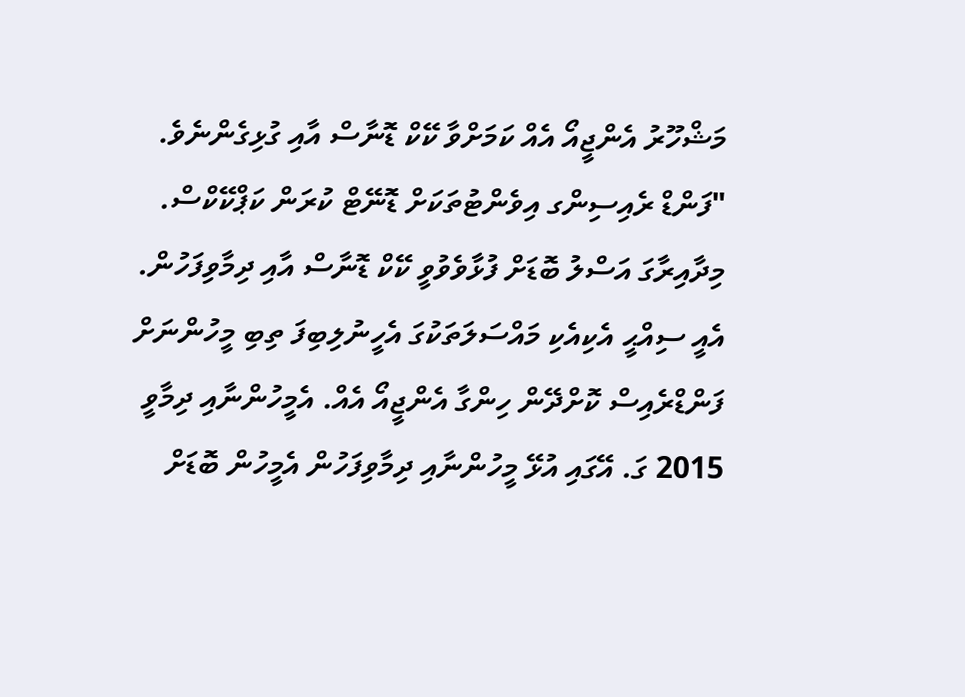މަޝްހޫރު އެންޖީއޯ އެއް ކަމަށްވާ ކޭކް ޑޮނާސް އާއި ގުޅިގެންނެވެ.
"ފަންޑް ރެއިސިންގ އިވެންޓުތަކަށް ޑޮނޭޓް ކުރަން ކަޕްކޭކްސް. މިދާއިރާގަ އަސްލު ބޮޑަށް ފުޅާވެވުވީ ކޭކް ޑޮނާސް އާއި ދިމާވިފަހުން. އެއީ ސިއްޙީ އެކިއެކި މައްސަލަތަކުގަ އެހީނުލިބިފަ ތިބި މީހުންނަށް ފަންޑްރެއިސް ކޮށްދޭން ހިންގާ އެންޖީއޯ އެއް. އެމީހުންނާއި ދިމާވީ 2015 ގަ. އޭގައި އުޅޭ މީހުންނާއި ދިމާވިފަހުން އެމީހުން ބޮޑަށް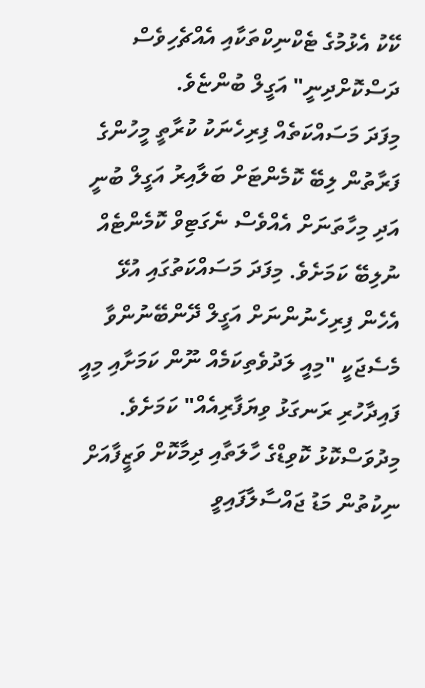ކޭކު އެޅުމުގެ ޓެކްނިކްތަކާއި އެއްޗެހިވެސް ދަސްކޮށްދިނީ" އަގީލް ބުންޏެވެ.
މިފަދަ މަސައްކަތެއް ފިރިހެނަކު ކުރާތީ މީހުންގެ ފަރާތުން ލިބޭ ކޮމެންޓަށް ބަލާއިރު އަގީލް ބުނީ އަދި މިހާތަނަށް އެއްވެސް ނެގަޓިވް ކޮމެންޓެއް ނުލިބޭ ކަމަށެވެ. މިފަދަ މަސައްކަތުގައި އުޅޭ އެހެން ފިރިހެނުންނަށް އަގީލް ދޭންބޭނުންވާ މެސެޖަކީ "މިއީ ލަދުވެތިކަމެއް ނޫން ކަމަށާއި މިއީ ފައިދާހުރި ރަނގަޅު ވިޔަފާރިއެއް" ކަމަށެވެ.
މިދުވަސްކޮޅު ކޮވިޑްގެ ހާލަތާއި ދިމާކޮށް ވަޒީފާއަށް ނިކުތުން މަޑު ޖައްސާލާފައިވީ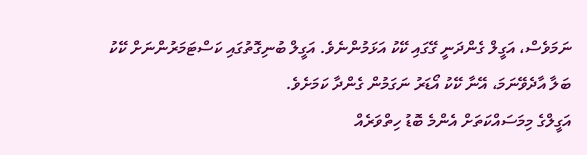ނަމަވެސް، އަގީލް ގެންދަނީ ގޭގައި ކޭކު އަޅަމުންނެވެ. އަގީލް ބުނިގޮތުގައި ކަސްޓަމަރުންނަށް ކޭކު ބަލާ އާދެވޭނަމަ، އޭނާ ކޭކު އޯޑަރު ނަގަމުން ގެންދާ ކަމަށެވެ.
އަގީލްގެ މިމަސައްކަތަށް އެންމެ ބޮޑު ހިތްވަރެއް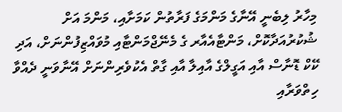މިހާރު ލިބެނީ އޭނާގެ މަންމަގެ ފަރާތުން ކަމަށާއި، މަންމަ އަށް ޝުކުރުއަދާކޮށް، މަންޓާއެއާރ ގެ މެނޭޖްމަންޓާއި މުވައްޒިފުންނަށް، އަދި ކޭކް ޑޮނާސް އާއި އަގީލްގެ އާއިލާ އާއި ގާތް އެކުވެރިންނަށް އޭނާވަނީ ދެއްވާ ހިތްވަރާއި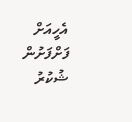އެހީއަށް ފަށްފަށުން ޝުކުރު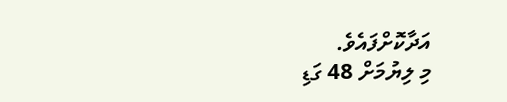އަދާކޮށްފައެވެ.
މި ލިޔުމަށް 48 ގަޑި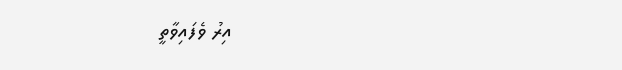އިރު ވެފައިވާތީ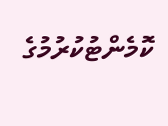ކޮމެންޓުކުރުމުގެ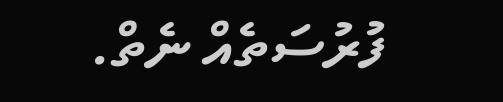ފުރުސަތެއް ނެތް.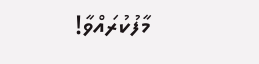މާފުކުރައްވާ!